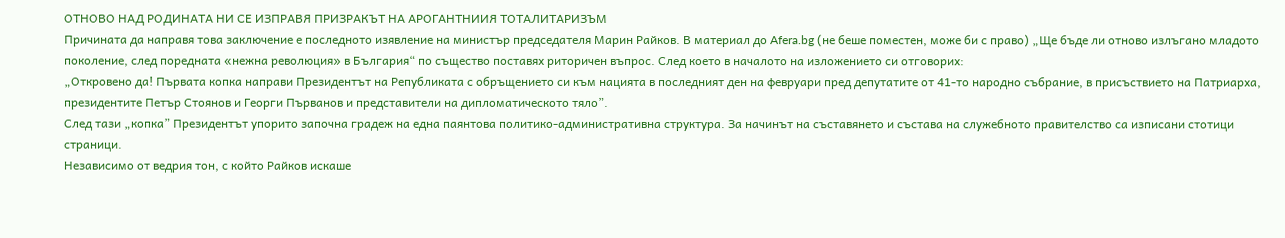ОТНОВО НАД РОДИНАТА НИ СЕ ИЗПРАВЯ ПРИЗРАКЪТ НА АРОГАНТНИИЯ ТОТАЛИТАРИЗЪМ
Причината да направя това заключение е последното изявление на министър председателя Марин Райков. В материал до Afera.bg (не беше поместен, може би с право) „Ще бъде ли отново излъгано младото поколение, след поредната «нежна революция» в България“ по същество поставях риторичен въпрос. След което в началото на изложението си отговорих:
„Откровено да! Първата копка направи Президентът на Републиката с обръщението си към нацията в последният ден на февруари пред депутатите от 41-то народно събрание, в присъствието на Патриарха, президентите Петър Стоянов и Георги Първанов и представители на дипломатическото тяло”.
След тази „копка” Президентът упорито започна градеж на една паянтова политико-административна структура. За начинът на съставянето и състава на служебното правителство са изписани стотици страници.
Независимо от ведрия тон, с който Райков искаше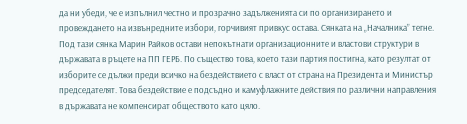да ни убеди, че е изпълнил честно и прозрачно задълженията си по организирането и провеждането на извънредните избори, горчивият привкус остава. Сянката на „Началника” тегне. Под тази сянка Марин Райков остави непокътнати организационните и властови структури в държавата в ръцете на ПП ГЕРБ. По същество това, което тази партия постигна, като резултат от изборите се дължи преди всичко на бездействието с власт от страна на Президента и Министър председателят. Това бездействие е подсъдно и камуфлажните действия по различни направления в държавата не компенсират обществото като цяло.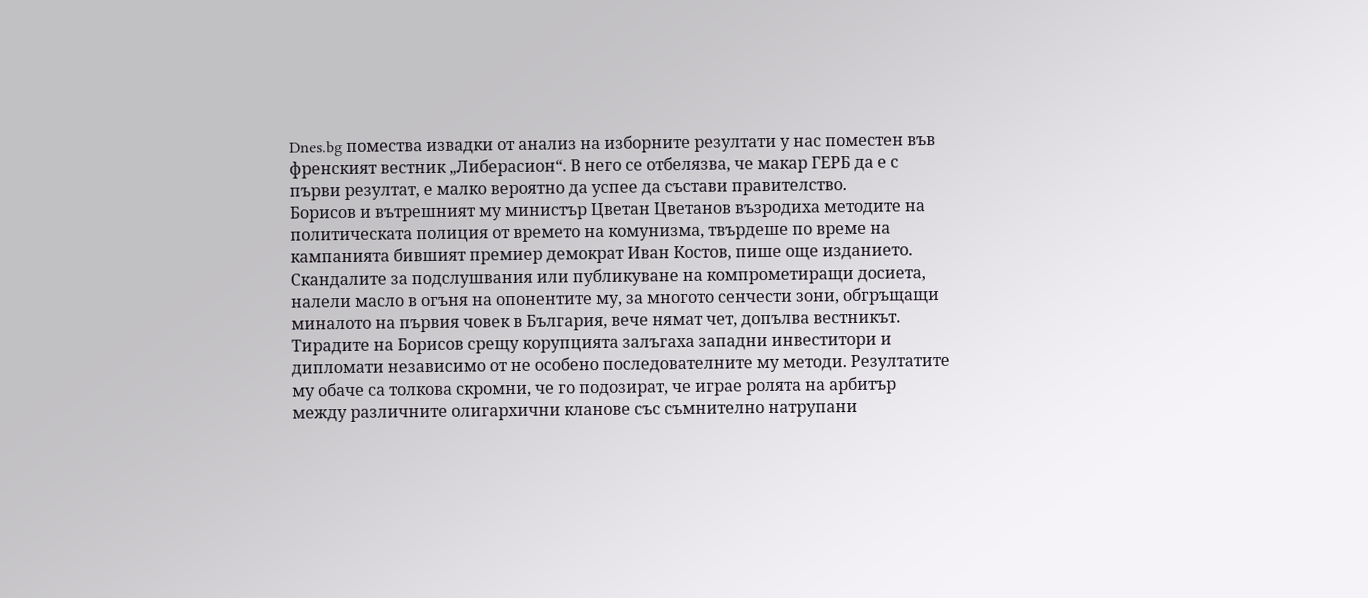Dnes.bg помества извадки от анализ на изборните резултати у нас поместен във френският вестник „Либерасион“. В него се отбелязва, че макар ГЕРБ да е с първи резултат, е малко вероятно да успее да състави правителство.
Борисов и вътрешният му министър Цветан Цветанов възродиха методите на политическата полиция от времето на комунизма, твърдеше по време на кампанията бившият премиер демократ Иван Костов, пише още изданието.
Скандалите за подслушвания или публикуване на компрометиращи досиета, налели масло в огъня на опонентите му, за многото сенчести зони, обгръщащи миналото на първия човек в България, вече нямат чет, допълва вестникът. Тирадите на Борисов срещу корупцията залъгаха западни инвеститори и дипломати независимо от не особено последователните му методи. Резултатите му обаче са толкова скромни, че го подозират, че играе ролята на арбитър между различните олигархични кланове със съмнително натрупани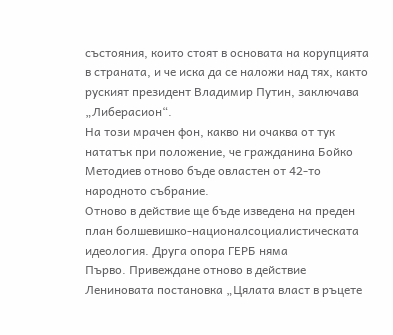състояния, които стоят в основата на корупцията в страната, и че иска да се наложи над тях, както руският президент Владимир Путин, заключава „Либерасион“.
На този мрачен фон, какво ни очаква от тук нататък при положение, че гражданина Бойко Методиев отново бъде овластен от 42-то народното събрание.
Отново в действие ще бъде изведена на преден план болшевишко-националсоциалистическата идеология. Друга опора ГЕРБ няма
Първо. Привеждане отново в действие Лениновата постановка „Цялата власт в ръцете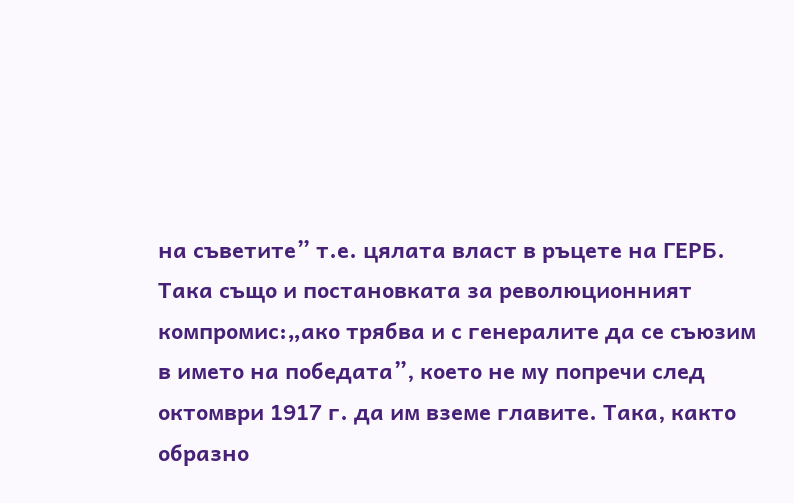на съветите” т.е. цялата власт в ръцете на ГЕРБ. Така също и постановката за революционният компромис:„ако трябва и с генералите да се съюзим в името на победата”, което не му попречи след октомври 1917 г. да им вземе главите. Така, както образно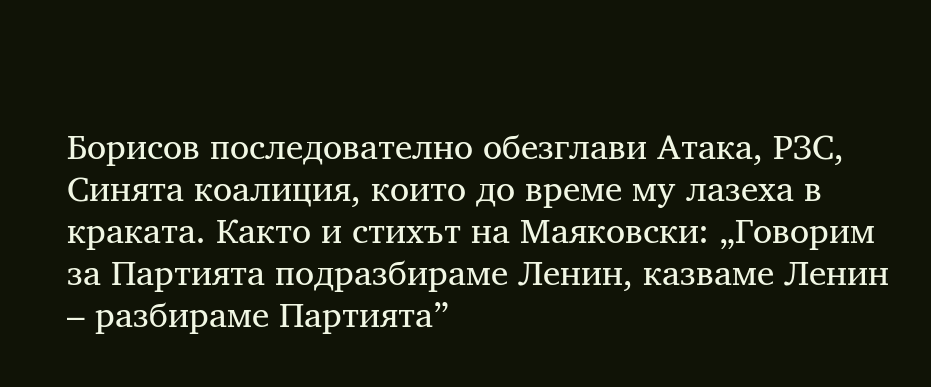Борисов последователно обезглави Атака, РЗС, Синята коалиция, които до време му лазеха в краката. Както и стихът на Маяковски: „Говорим за Партията подразбираме Ленин, казваме Ленин – разбираме Партията”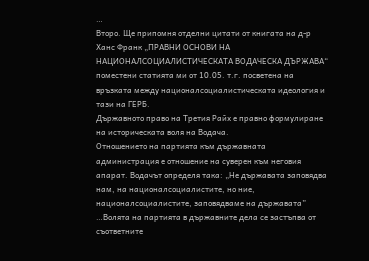…
Второ. Ще припомня отделни цитати от книгата на д-р Ханс Франк „ПРАВНИ ОСНОВИ НА НАЦИОНАЛСОЦИАЛИСТИЧЕСКАТА ВОДАЧЕСКА ДЪРЖАВА“ поместени статията ми от 10.05. т.г. посветена на връзката между националсоциалистическата идеология и тази на ГЕРБ.
Държавното право на Третия Райх е правно формулиране на историческата воля на Водача.
Отношението на партията към държавната администрация е отношение на суверен към неговия апарат. Водачът определя така: „Не държавата заповядва нам, на националсоциалистите, но ние, националсоциалистите, заповядваме на държавата” …Волята на партията в държавните дела се застъпва от съответните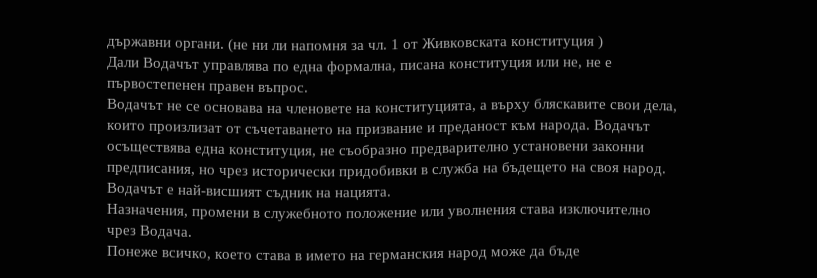държавни органи. (не ни ли напомня за чл. 1 от Живковската конституция )
Дали Водачът управлява по една формална, писана конституция или не, не е първостепенен правен въпрос.
Водачът не се основава на членовете на конституцията, а върху бляскавите свои дела, които произлизат от съчетаването на призвание и преданост към народа. Водачът осъществява една конституция, не съобразно предварително установени законни предписания, но чрез исторически придобивки в служба на бъдещето на своя народ.
Водачът е най-висшият съдник на нацията.
Назначения, промени в служебното положение или уволнения става изключително чрез Водача.
Понеже всичко, което става в името на германския народ може да бъде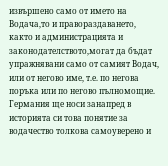извършено само от името на Водача,то и правораздаването, както и администрацията и законодателството,могат да бъдат упражнявани само от самият Водач, или от негово име, т.е. по негова поръка или по негово пълномощие.
Германия ще носи занапред в историята си това понятие за водачество толкова самоуверено и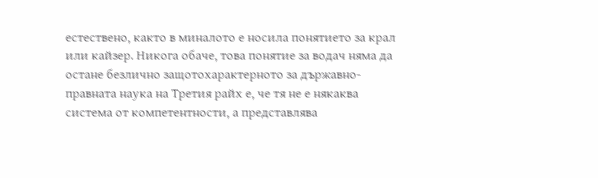естествено, както в миналото е носила понятието за крал или кайзер. Никога обаче, това понятие за водач няма да остане безлично защотохарактерното за държавно-правната наука на Третия райх е, че тя не е някаква система от компетентности, а представлява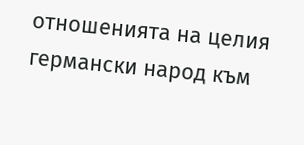отношенията на целия германски народ към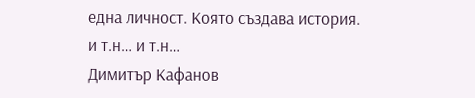една личност. Която създава история.
и т.н… и т.н…
Димитър Кафанов